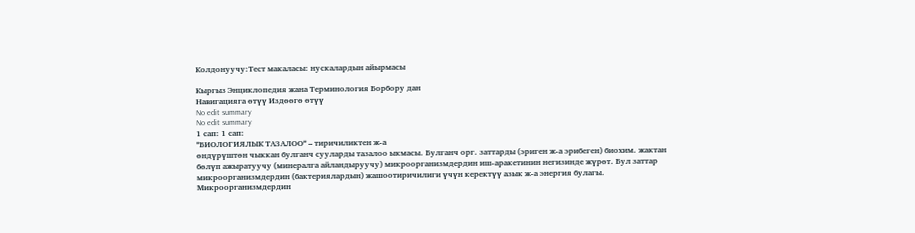Колдонуучу:Тест макаласы: нускалардын айырмасы

Кыргыз Энциклопедия жана Терминология Борбору дан
Навигацияга өтүү Издөөгө өтүү
No edit summary
No edit summary
1 сап: 1 сап:
'''БИОЛОГИЯЛЫК ТАЗАЛОО''' – тиричиликтен ж-а
өндүрүштөн чыккан булганч сууларды тазалоо ыкмасы. Булганч орг. заттарды (эриген ж-а эрибеген) биохим. жактан бөлүп ажыратуучу (минералга айландыруучу) микроорганизмдердин иш-аракетинин негизинде жүрөт. Бул заттар микроорганизмдердин (бактериялардын) жашоотиричилиги үчүн керектүү азык ж-а энергия булагы. Микроорганизмдердин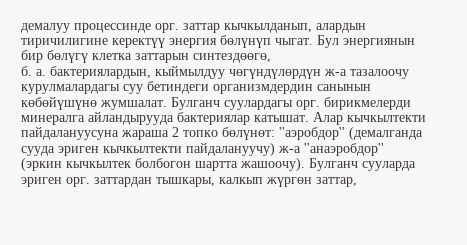демалуу процессинде орг. заттар кычкылданып, алардын тиричилигине керектүү энергия бөлүнүп чыгат. Бул энергиянын бир бөлүгү клетка заттарын синтездөөгө,
б. а. бактериялардын, кыймылдуу чөгүндүлөрдүн ж-а тазалоочу курулмалардагы суу бетиндеги организмдердин санынын көбөйүшүнө жумшалат. Булганч суулардагы орг. бирикмелерди минералга айландырууда бактериялар катышат. Алар кычкылтекти пайдалануусуна жараша 2 топко бөлүнөт: ''аэробдор'' (демалганда сууда эриген кычкылтекти пайдалануучу) ж-а ''анаэробдор'' (эркин кычкылтек болбогон шартта жашоочу). Булганч сууларда эриген орг. заттардан тышкары, калкып жүргөн заттар,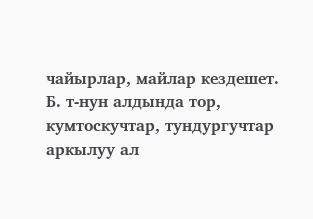чайырлар, майлар кездешет. Б. т-нун алдында тор, кумтоскучтар, тундургучтар аркылуу ал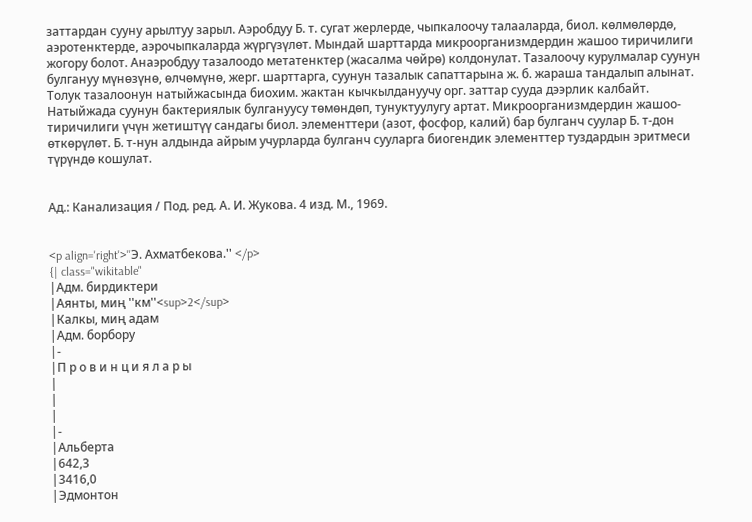заттардан сууну арылтуу зарыл. Аэробдуу Б. т. сугат жерлерде, чыпкалоочу талааларда, биол. көлмөлөрдө, аэротенктерде, аэрочыпкаларда жүргүзүлөт. Мындай шарттарда микроорганизмдердин жашоо тиричилиги жогору болот. Анаэробдуу тазалоодо метатенктер (жасалма чөйрө) колдонулат. Тазалоочу курулмалар суунун булгануу мүнөзүнө, өлчөмүнө, жерг. шарттарга, суунун тазалык сапаттарына ж. б. жараша тандалып алынат. Толук тазалоонун натыйжасында биохим. жактан кычкылдануучу орг. заттар сууда дээрлик калбайт. Натыйжада суунун бактериялык булгануусу төмөндөп, тунуктуулугу артат. Микроорганизмдердин жашоо-тиричилиги үчүн жетиштүү сандагы биол. элементтери (азот, фосфор, калий) бар булганч суулар Б. т-дон өткөрүлөт. Б. т-нун алдында айрым учурларда булганч сууларга биогендик элементтер туздардын эритмеси түрүндө кошулат.


Ад.: Канализация / Под. ред. А. И. Жукова. 4 изд. М., 1969.


<p align='right'>''Э. Ахматбекова.'' </p>
{| class="wikitable"
|Адм. бирдиктери
|Аянты, миң ''км''<sup>2</sup>
|Калкы, миң адам
|Адм. борбору
|-
|П р о в и н ц и я л а р ы
|
|
|
|-
|Альберта
|642,3
|3416,0
|Эдмонтон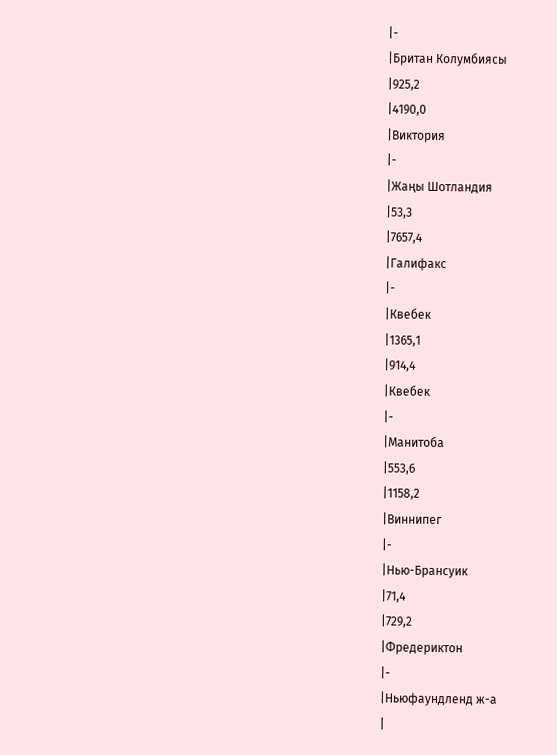|-
|Британ Колумбиясы
|925,2
|4190,0
|Виктория
|-
|Жаңы Шотландия
|53,3
|7657,4
|Галифакс
|-
|Квебек
|1365,1
|914,4
|Квебек
|-
|Манитоба
|553,6
|1158,2
|Виннипег
|-
|Нью-Брансуик
|71,4
|729,2
|Фредериктон
|-
|Ньюфаундленд ж-а
|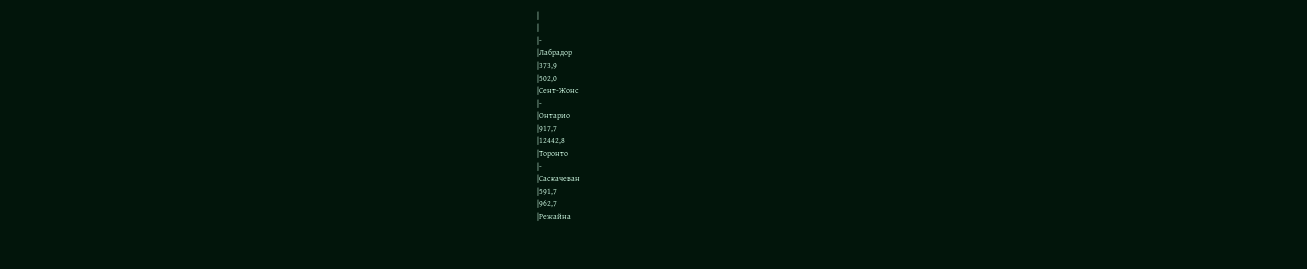|
|
|-
|Лабрадор
|373,9
|502,0
|Сент-Жонс
|-
|Онтарио
|917,7
|12442,8
|Торонто
|-
|Саскачеван
|591,7
|962,7
|Режайна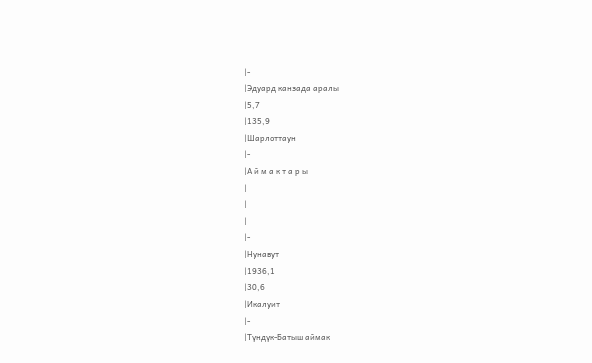|-
|Эдуард канзада аралы
|5,7
|135,9
|Шарлоттаун
|-
|А й м а к т а р ы
|
|
|
|-
|Нунавут
|1936,1
|30,6
|Икалуит
|-
|Түндүк-Батыш аймак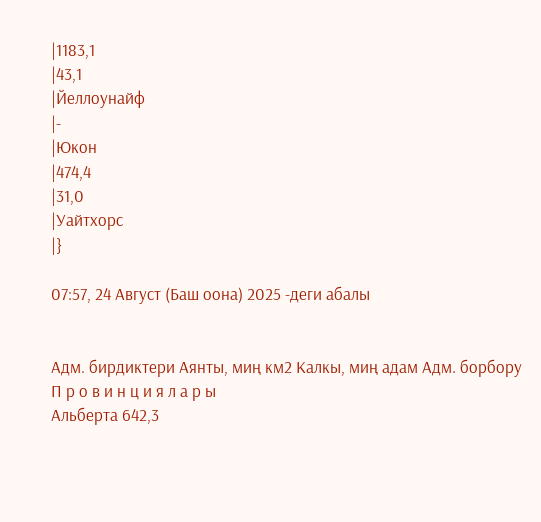|1183,1
|43,1
|Йеллоунайф
|-
|Юкон
|474,4
|31,0
|Уайтхорс
|}

07:57, 24 Август (Баш оона) 2025 -деги абалы


Адм. бирдиктери Аянты, миң км2 Калкы, миң адам Адм. борбору
П р о в и н ц и я л а р ы
Альберта 642,3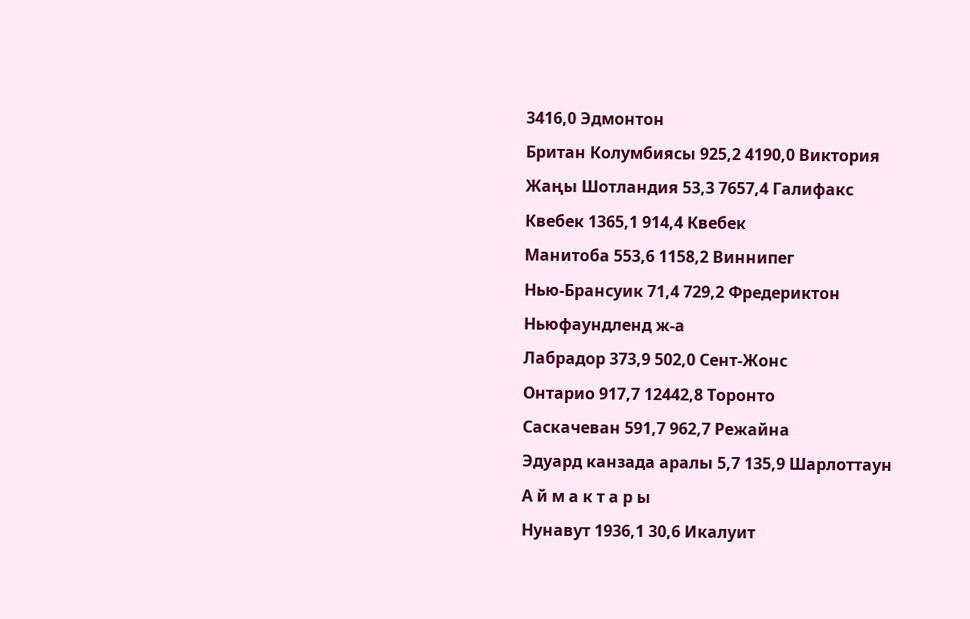3416,0 Эдмонтон
Британ Колумбиясы 925,2 4190,0 Виктория
Жаңы Шотландия 53,3 7657,4 Галифакс
Квебек 1365,1 914,4 Квебек
Манитоба 553,6 1158,2 Виннипег
Нью-Брансуик 71,4 729,2 Фредериктон
Ньюфаундленд ж-а
Лабрадор 373,9 502,0 Сент-Жонс
Онтарио 917,7 12442,8 Торонто
Саскачеван 591,7 962,7 Режайна
Эдуард канзада аралы 5,7 135,9 Шарлоттаун
А й м а к т а р ы
Нунавут 1936,1 30,6 Икалуит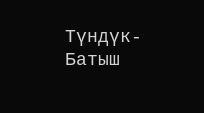Түндүк-Батыш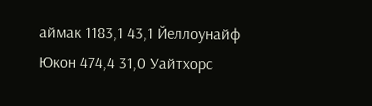аймак 1183,1 43,1 Йеллоунайф
Юкон 474,4 31,0 Уайтхорс